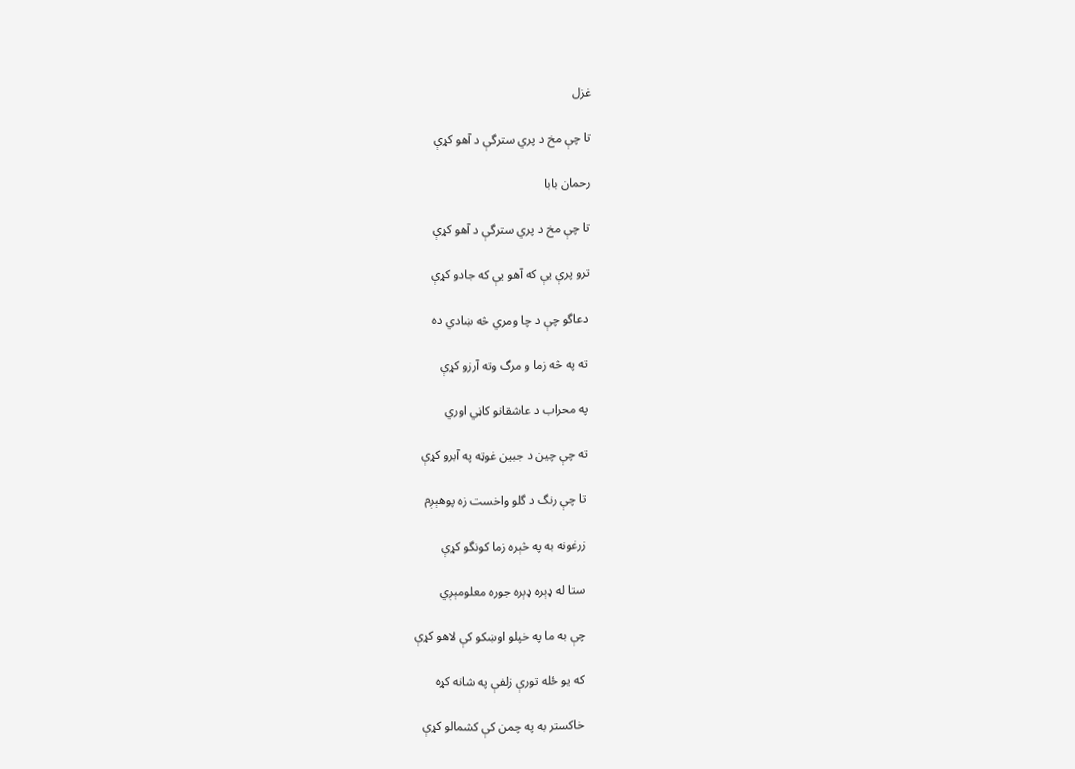غزل

تا چې مخ د پري سترگې د آهو کړې

رحمان بابا

تا چې مخ د پري سترگې د آهو کړې

ترو پرې يې که آهو يې که جادو کړې

دعاگو چې د چا ومري څه ښادي ده

ته په څه زما و مرگ وته آرزو کړې

په محراب د عاشقانو کاڼي اوري

ته چې چين د جبين غوټه په آبرو کړې

تا چې رنگ د گلو واخست زه پوهېږم

زرغونه به په څېره زما کونگو کړې

ستا له ډېره ډېره جوره معلومېږي

چې به ما په خپلو اوښکو کې لاهو کړې

که يو ځله تورې زلفې په شانه کړه

خاکستر به په چمن کې کشمالو کړې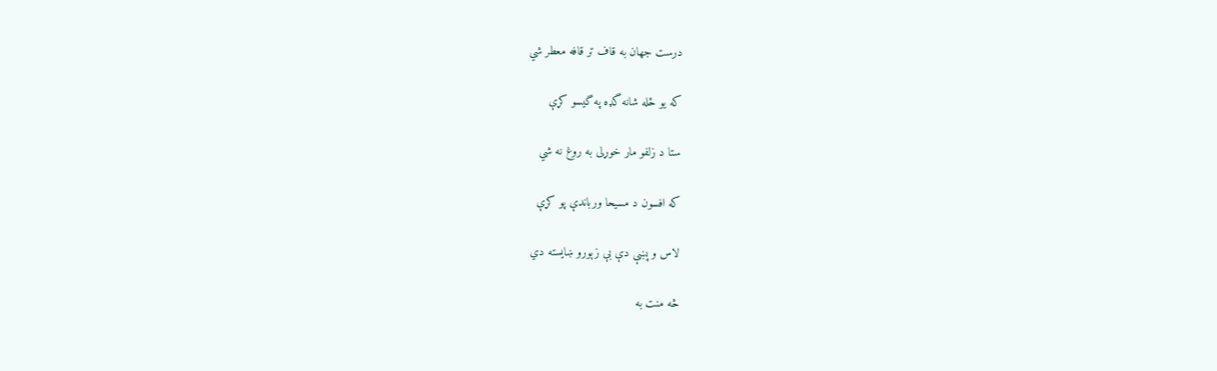درست جهان به قاف تر قافه معطر شي

که يو ځله شانه گډه په گيسو کړې

ستا د زلفو مار خوړلی به روغ نه شي

که افسون د مسيحا ورباندې پو کړې

لاس و پښې دې بې زېورو ښايسته دي

څه منت به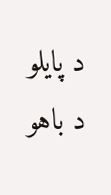د پايلو د باهو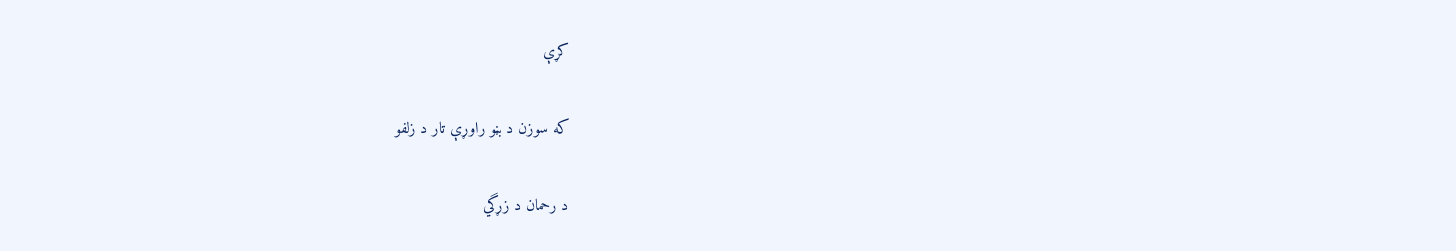کړې

که سوزن د بڼو راوړې تار د زلفو

د رحمان د زړگي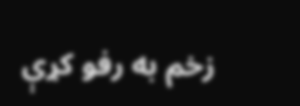زخم به رفو کړې